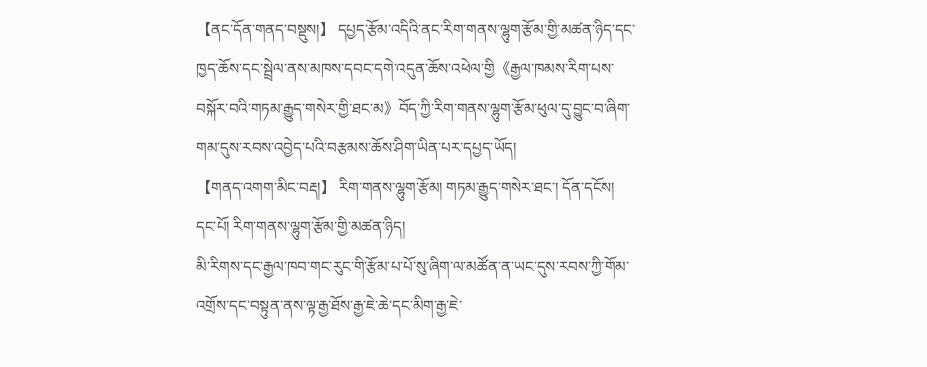【ནང་དོན་གནད་བསྡུས།】 དཔྱད་རྩོམ་འདིའི་ནང་རིག་གནས་ལྷུག་རྩོམ་གྱི་མཚན་ཉིད་དང་ཁྱད་ཆོས་དང་སྦྲེལ་ནས་མཁས་དབང་དགེ་འདུན་ཆོས་འཕེལ་གྱི《རྒྱལ་ཁམས་རིག་པས་བསྐོར་བའི་གཏམ་རྒྱུད་གསེར་གྱི་ཐང་མ》བོད་ཀྱི་རིག་གནས་ལྷུག་རྩོམ་ཕུལ་དུ་བྱུང་བ་ཞིག་གམ་དུས་རབས་འབྱེད་པའི་བརྩམས་ཆོས་ཤིག་ཡིན་པར་དཔྱད་ཡོད།
【གནད་འགག་མིང་བརྡ།】 རིག་གནས་ལྷུག་རྩོམ། གཏམ་རྒྱུད་གསེར་ཐང་། དོན་དངོས།
དང་པོ། རིག་གནས་ལྷུག་རྩོམ་གྱི་མཚན་ཉིད།
མི་རིགས་དང་རྒྱལ་ཁབ་གང་རུང་གི་རྩོམ་པ་པོ་སུ་ཞིག་ལ་མཚོན་ན་ཡང་དུས་རབས་ཀྱི་གོམ་འགྲོས་དང་བསྟུན་ནས་ལྟ་རྒྱ་ཐོས་རྒྱ་ཇེ་ཆེ་དང་མིག་རྒྱ་ཇེ་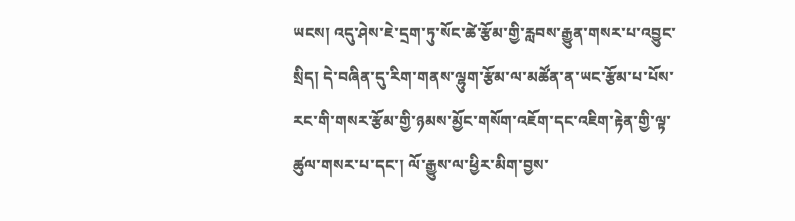ཡངས། འདུ་ཤེས་ཇེ་དྲག་ཏུ་སོང་ཚེ་རྩོམ་གྱི་རླབས་རྒྱུན་གསར་པ་འབྱུང་སྲིད། དེ་བཞིན་དུ་རིག་གནས་ལྷུག་རྩོམ་ལ་མཚོན་ན་ཡང་རྩོམ་པ་པོས་རང་གི་གསར་རྩོམ་གྱི་ཉམས་མྱོང་གསོག་འཇོག་དང་འཇིག་རྟེན་གྱི་ལྟ་ཚུལ་གསར་པ་དང་། ལོ་རྒྱུས་ལ་ཕྱིར་མིག་བྱས་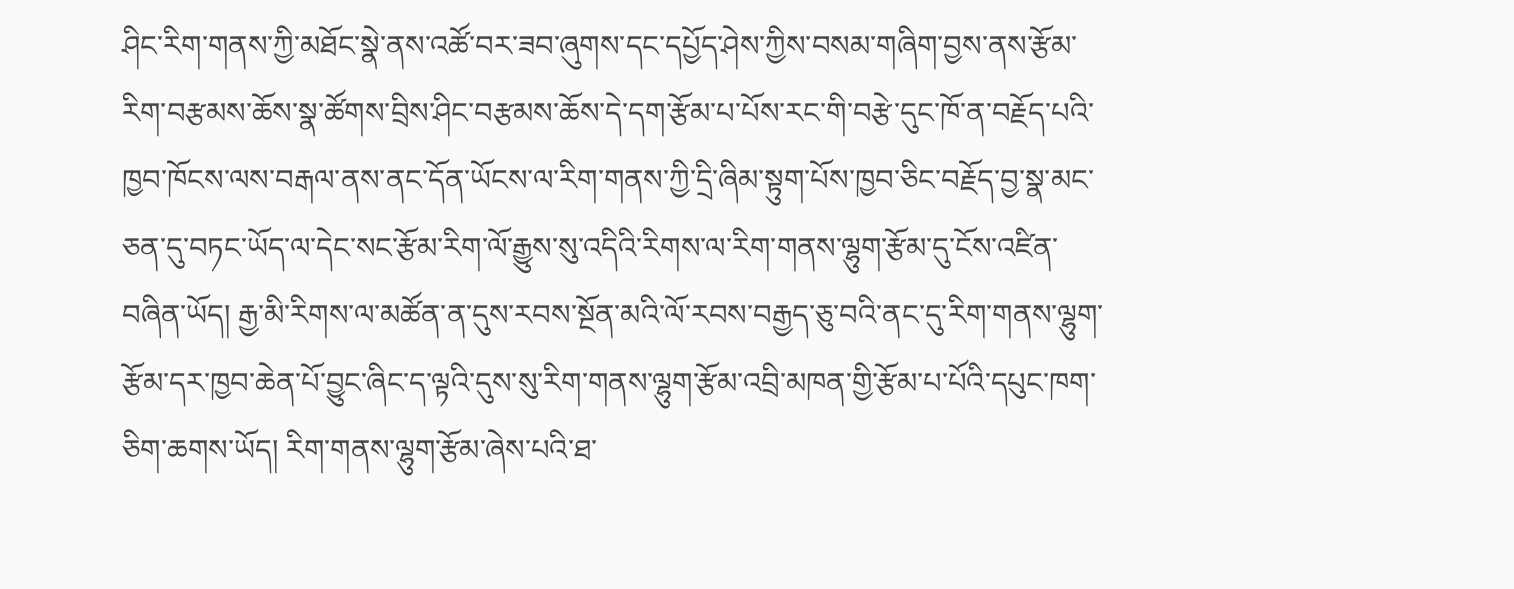ཤིང་རིག་གནས་ཀྱི་མཐོང་སྣེ་ནས་འཚོ་བར་ཟབ་ཞུགས་དང་དཔྱོད་ཤེས་ཀྱིས་བསམ་གཞིག་བྱས་ནས་རྩོམ་རིག་བརྩམས་ཆོས་སྣ་ཚོགས་བྲིས་ཤིང་བརྩམས་ཆོས་དེ་དག་རྩོམ་པ་པོས་རང་གི་བརྩེ་དུང་ཁོ་ན་བརྗོད་པའི་ཁྱབ་ཁོངས་ལས་བརྒལ་ནས་ནང་དོན་ཡོངས་ལ་རིག་གནས་ཀྱི་དྲི་ཞིམ་སྟུག་པོས་ཁྱབ་ཅིང་བརྗོད་བྱ་སྣ་མང་ཅན་དུ་བཏང་ཡོད་ལ་དེང་སང་རྩོམ་རིག་ལོ་རྒྱུས་སུ་འདིའི་རིགས་ལ་རིག་གནས་ལྷུག་རྩོམ་དུ་ངོས་འཛིན་བཞིན་ཡོད། རྒྱ་མི་རིགས་ལ་མཚོན་ན་དུས་རབས་སྔོན་མའི་ལོ་རབས་བརྒྱད་ཅུ་བའི་ནང་དུ་རིག་གནས་ལྷུག་རྩོམ་དར་ཁྱབ་ཆེན་པོ་བྱུང་ཞིང་ད་ལྟའི་དུས་སུ་རིག་གནས་ལྷུག་རྩོམ་འབྲི་མཁན་གྱི་རྩོམ་པ་པོའི་དཔུང་ཁག་ཅིག་ཆགས་ཡོད། རིག་གནས་ལྷུག་རྩོམ་ཞེས་པའི་ཐ་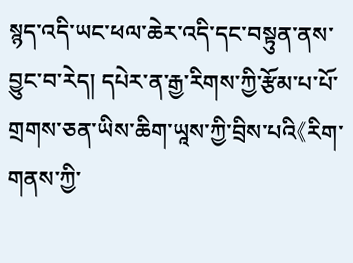སྙད་འདི་ཡང་ཕལ་ཆེར་འདི་དང་བསྟུན་ནས་བྱུང་བ་རེད། དཔེར་ན་རྒྱ་རིགས་ཀྱི་རྩོམ་པ་པོ་གྲགས་ཅན་ཡིས་ཆིག་ཡཱས་ཀྱི་བྲིས་པའི《རིག་གནས་ཀྱི་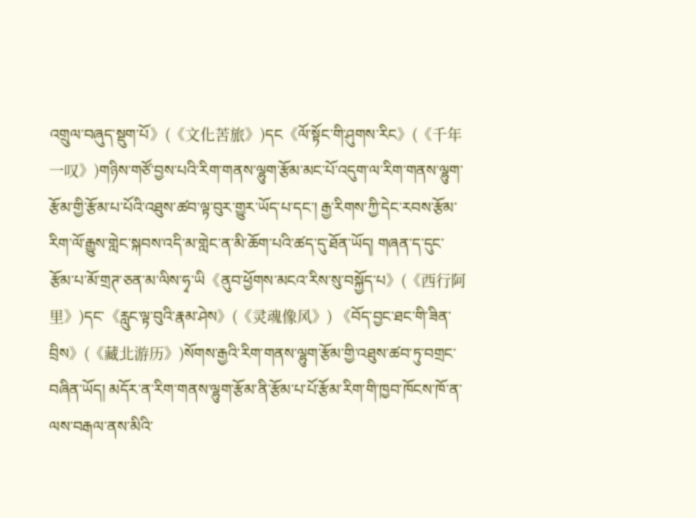འགྲུལ་བཞུད་སྡུག་པོ》(《文化苦旅》)དང《ལོ་སྟོང་གི་ཤུགས་རིང》(《千年一叹》)གཉིས་གཙོ་བྱས་པའི་རིག་གནས་ལྷུག་རྩོམ་མང་པོ་འདུག་ལ་རིག་གནས་ལྷུག་རྩོམ་གྱི་རྩོམ་པ་པོའི་འཐུས་ཚབ་ལྟ་བུར་གྱུར་ཡོད་པ་དང་། རྒྱ་རིགས་ཀྱི་དེང་རབས་རྩོམ་རིག་ལོ་རྒྱུས་གླེང་སྐབས་འདི་མ་གླེང་ན་མི་ཆོག་པའི་ཚད་དུ་ཐོན་ཡོད། གཞན་ད་དུང་རྩོམ་པ་མོ་གྲཊ་ཅན་མ་ལིས་ཧྭ་ཡི《ནུབ་ཕྱོགས་མངའ་རིས་སུ་བསྐྱོད་པ》(《西行阿里》)དང་《རླུང་ལྟ་བུའི་རྣམ་ཤེས》(《灵魂像风》) 《བོད་བྱང་ཐང་གི་ཟིན་བྲིས》(《藏北游历》)སོགས་རྒྱའི་རིག་གནས་ལྷུག་རྩོམ་གྱི་འཐུས་ཚབ་ཏུ་བགྲང་བཞིན་ཡོད། མདོར་ན་རིག་གནས་ལྷུག་རྩོམ་ནི་རྩོམ་པ་པོ་རྩོམ་རིག་གི་ཁྱབ་ཁོངས་ཁོ་ན་ལས་བརྒལ་ནས་མིའི་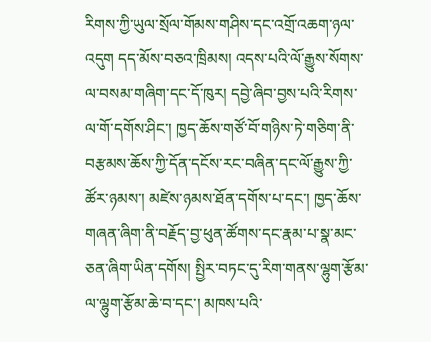རིགས་ཀྱི་ཡུལ་སྲོལ་གོམས་གཤིས་དང་འགྲོ་འཆག་ཉལ་འདུག དད་མོས་བཅའ་ཁྲིམས། འདས་པའི་ལོ་རྒྱུས་སོགས་ལ་བསམ་གཞིག་དང་དོ་ཁུར། དབྱེ་ཞིབ་བྱས་པའི་རིགས་ལ་གོ་དགོས་ཤིང་། ཁྱད་ཆོས་གཙོ་བོ་གཉིས་ཏེ་གཅིག་ནི་བརྩམས་ཆོས་ཀྱི་དོན་དངོས་རང་བཞིན་དང་ལོ་རྒྱུས་ཀྱི་ཚོར་ཉམས་། མཛེས་ཉམས་ཐོན་དགོས་པ་དང་། ཁྱད་ཆོས་གཞན་ཞིག་ནི་བརྗོད་བྱ་ཕུན་ཚོགས་དང་རྣམ་པ་སྣ་མང་ཅན་ཞིག་ཡིན་དགོས། སྤྱིར་བཏང་དུ་རིག་གནས་ལྷུག་རྩོམ་ལ་ལྷུག་རྩོམ་ཆེ་བ་དང་། མཁས་པའི་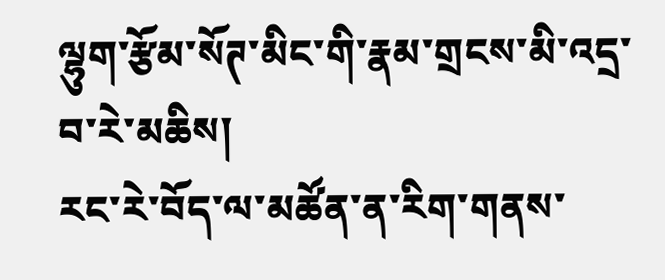ལྷུག་རྩོམ་སོཊ་མིང་གི་རྣམ་གྲངས་མི་འདྲ་བ་རེ་མཆིས།
རང་རེ་བོད་ལ་མཚོན་ན་རིག་གནས་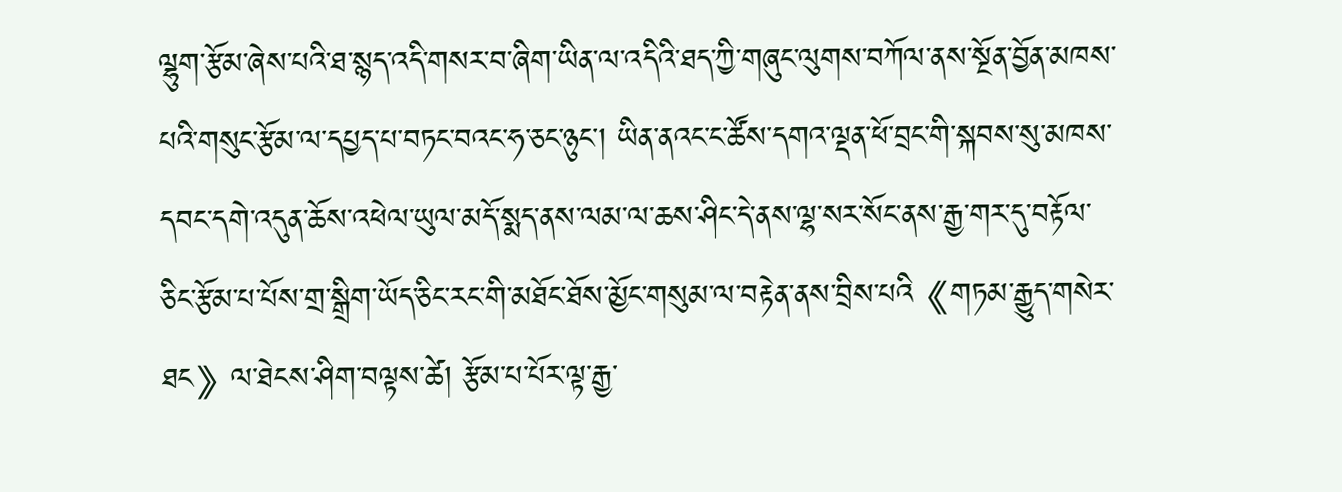ལྷུག་རྩོམ་ཞེས་པའི་ཐ་སྙད་འདི་གསར་བ་ཞིག་ཡིན་ལ་འདིའི་ཐད་ཀྱི་གཞུང་ལུགས་བཀོལ་ནས་སྔོན་བྱོན་མཁས་པའི་གསུང་རྩོམ་ལ་དཔྱད་པ་བཏང་བའང་ཧ་ཅང་ཉུང་། ཡིན་ནའང་ང་ཚོས་དགའ་ལྡན་ཕོ་བྲང་གི་སྐབས་སུ་མཁས་དབང་དགེ་འདུན་ཆོས་འཕེལ་ཡུལ་མདོ་སྨད་ནས་ལམ་ལ་ཆས་ཤིང་དེ་ནས་ལྷ་སར་སོང་ནས་རྒྱ་གར་དུ་བརྟོལ་ཅིང་རྩོམ་པ་པོས་གྲ་སྒྲིག་ཡོད་ཅིང་རང་གི་མཐོང་ཐོས་མྱོང་གསུམ་ལ་བརྟེན་ནས་བྲིས་པའི《གཏམ་རྒྱུད་གསེར་ཐང》ལ་ཐེངས་ཤིག་བལྟས་ཚེ། རྩོམ་པ་པོར་ལྟ་རྒྱ་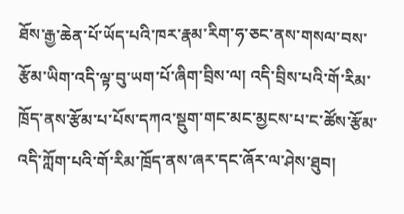ཐོས་རྒྱ་ཆེན་པོ་ཡོད་པའི་ཁར་རྣམ་རིག་ཧ་ཅང་ནས་གསལ་བས་རྩོམ་ཡིག་འདི་ལྟ་བུ་ཡག་པོ་ཞིག་བྲིས་ལ། འདི་བྲིས་པའི་གོ་རིམ་ཁྲོད་ནས་རྩོམ་པ་པོས་དཀའ་སྡུག་གང་མང་མྱངས་པ་ང་ཚོས་རྩོམ་འདི་ཀློག་པའི་གོ་རིམ་ཁྲོད་ནས་ཞར་དང་ཞོར་ལ་ཤེས་ཐུབ།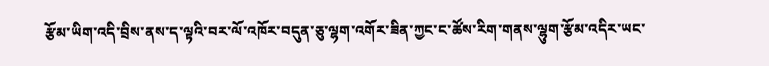རྩོམ་ཡིག་འདི་བྲིས་ནས་ད་ལྟའི་བར་ལོ་འཁོར་བདུན་ཅུ་ལྷག་འགོར་ཟིན་ཀྱང་ང་ཚོས་རིག་གནས་ལྷུག་རྩོམ་འདིར་ཡང་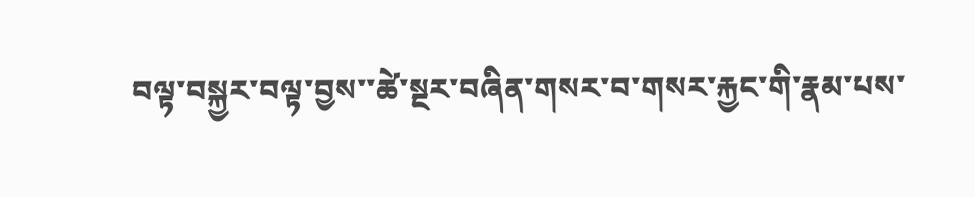བལྟ་བསྐྱར་བལྟ་བྱས་་ཚེ་སྔར་བཞིན་གསར་བ་གསར་རྐྱང་གི་རྣམ་པས་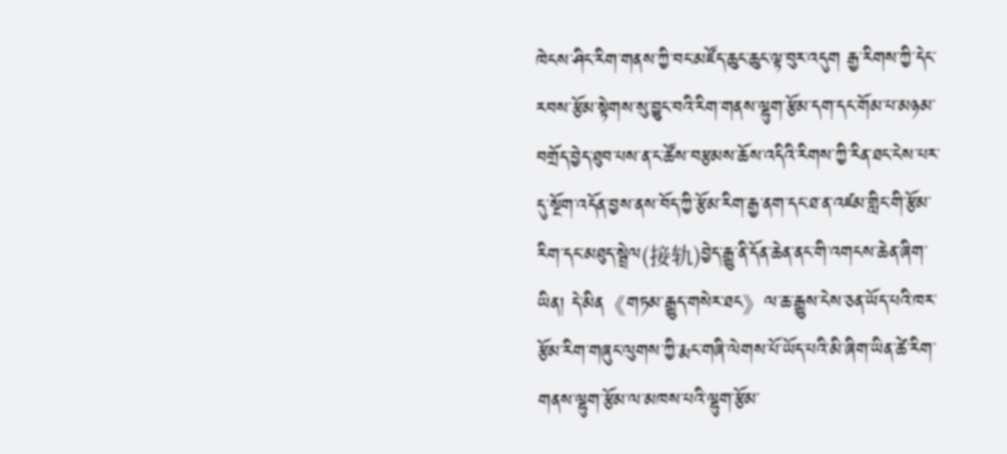ཁེངས་ཤིང་རིག་གནས་ཀྱི་བང་མཛོད་ཆུང་ཆུང་ལྟ་བུར་འདུག རྒྱ་རིགས་ཀྱི་དེང་རབས་རྩོམ་སྟེགས་སུ་བྱུང་བའི་རིག་གནས་ལྷུག་རྩོམ་དག་དང་གོམ་པ་མཉམ་བགྲོད་བྱེད་ཐུབ་པས་ན་ང་ཚོས་བརྩམས་ཆོས་འདིའི་རིགས་ཀྱི་རིན་ཐང་ངེས་པར་དུ་སྔོག་འདོན་བྱས་ནས་བོད་ཀྱི་རྩོམ་རིག་རྒྱ་ནག་དང་ཐ་ན་འཛམ་གླིང་གི་རྩོམ་རིག་དང་མཐུད་སྦྲེལ(接轨)བྱེད་རྒྱུ་ནི་དོན་ཆེན་ནང་གི་འགངས་ཆེན་ཞིག་ཡིན། དེ་མིན《གཏམ་རྒྱུད་གསེར་ཐང》ལ་ཆ་རྒྱུས་ངེས་ཅན་ཡོད་པའི་ཁར་རྩོམ་རིག་གཞུང་ལུགས་ཀྱི་རྨང་གཞི་ལེགས་པོ་ཡོད་པའི་མི་ཞིག་ཡིན་ཚེ་རིག་གནས་ལྷུག་རྩོམ་ལ་མཁས་པའི་ལྷུག་རྩོམ་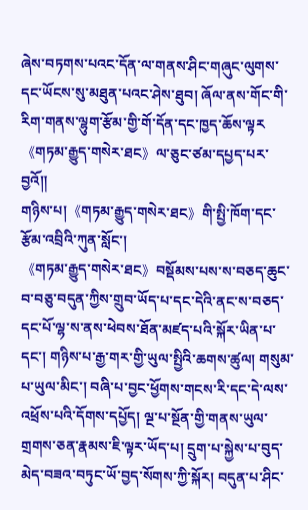ཞེས་བཏགས་པའང་དོན་ལ་གནས་ཤིང་གཞུང་ལུགས་དང་ཡོངས་སུ་མཐུན་པའང་ཤེས་ཐུབ། ཞོལ་ནས་གོང་གི་རིག་གནས་ལྷུག་རྩོམ་གྱི་གོ་དོན་དང་ཁྱད་ཆོས་ལྟར《གཏམ་རྒྱུད་གསེར་ཐང》ལ་ཅུང་ཙམ་དཔྱད་པར་བྱའོ༎
གཉིས་པ།《གཏམ་རྒྱུད་གསེར་ཐང》གི་སྤྱི་ཁོག་དང་རྩོམ་འབྲིའི་ཀུན་སློང་།
《གཏམ་རྒྱུད་གསེར་ཐང》བསྡོམས་པས་ས་བཅད་ཆུང་བ་བཅུ་བདུན་ཀྱིས་གྲུབ་ཡོད་པ་དང་དེའི་ནང་ས་བཅད་དང་པོ་ལྷ་ས་ནས་ཕེབས་ཐོན་མཛད་པའི་སྐོར་ཡིན་པ་དང་། གཉིས་པ་རྒྱ་གར་གྱི་ཡུལ་སྤྱིའི་ཆགས་ཚུལ། གསུམ་པ་ཡུལ་མིང་། བཞི་པ་བྱང་ཕྱོགས་གངས་རི་དང་དེ་ལས་འཕྲོས་པའི་དོགས་དཔྱོད། ལྔ་པ་སྔོན་གྱི་གནས་ཡུལ་གྲགས་ཅན་རྣམས་ཇི་ལྟར་ཡོད་པ། དྲུག་པ་སྐྱེས་པ་བུད་མེད་བཟའ་བཏུང་ཡོ་བྱད་སོགས་ཀྱི་སྐོར། བདུན་པ་ཤིང་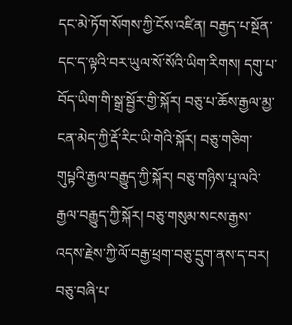དང་མེ་ཏོག་སོགས་ཀྱི་ངོས་འཛིན། བརྒྱད་པ་སྔོན་དང་ད་ལྟའི་བར་ཡུལ་སོ་སོའི་ཡིག་རིགས། དགུ་པ་བོད་ཡིག་གི་སྒྲ་སྦྱོར་གྱི་སྐོར། བཅུ་པ་ཆོས་རྒྱལ་མྱ་ངན་མེད་ཀྱི་རྡོ་རིང་ཡི་གེའི་སྐོར། བཅུ་གཅིག་གུཔྟའི་རྒྱལ་བརྒྱུད་ཀྱི་སྐོར། བཅུ་གཉིས་པཱ་ལའི་རྒྱལ་བརྒྱུད་ཀྱི་སྐོར། བཅུ་གསུམ་སངས་རྒྱས་འདས་རྗེས་ཀྱི་ལོ་བརྒྱ་ཕྲག་བཅུ་དྲུག་ནས་ད་བར། བཅུ་བཞི་པ་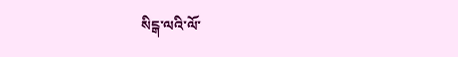སིངྒ་ལའི་ལོ་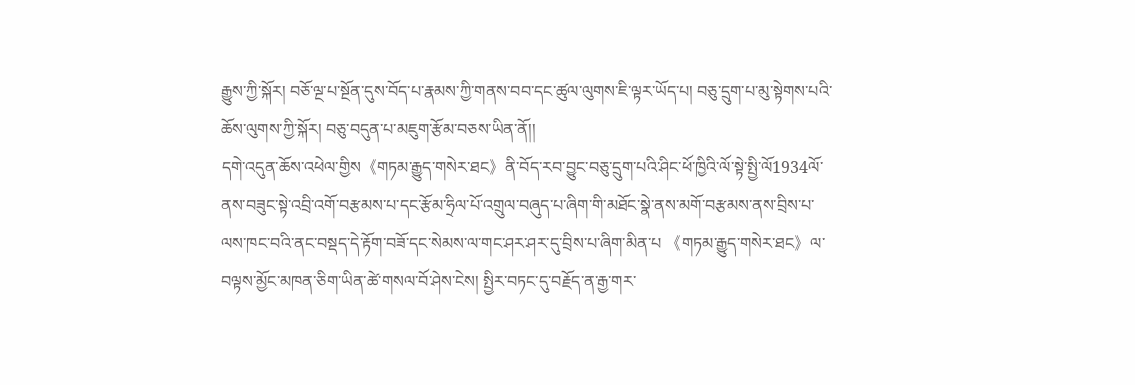རྒྱུས་ཀྱི་སྐོར། བཅོ་ལྔ་པ་སྔོན་དུས་བོད་པ་རྣམས་ཀྱི་གནས་བབ་དང་ཚུལ་ལུགས་ཇི་ལྟར་ཡོད་པ། བཅུ་དྲུག་པ་མུ་སྟེགས་པའི་ཆོས་ལུགས་ཀྱི་སྐོར། བཅུ་བདུན་པ་མཇུག་རྩོམ་བཅས་ཡིན་ནོ།།
དགེ་འདུན་ཆོས་འཕེལ་གྱིས《གཏམ་རྒྱུད་གསེར་ཐང》ནི་བོད་རབ་བྱུང་བཅུ་དྲུག་པའི་ཤིང་ཕོ་ཁྱིའི་ལོ་སྟེ་སྤྱི་ལོ1934ལོ་ནས་བཟུང་སྟེ་འབྲི་འགོ་བརྩམས་པ་དང་རྩོམ་ཧྲིལ་པོ་འགྲུལ་བཞུད་པ་ཞིག་གི་མཐོང་སྣེ་ནས་མགོ་བརྩམས་ནས་བྲིས་པ་ལས་ཁང་བའི་ནང་བསྡད་དེ་རྟོག་བཟོ་དང་སེམས་ལ་གང་ཤར་ཤར་དུ་བྲིས་པ་ཞིག་མིན་པ 《གཏམ་རྒྱུད་གསེར་ཐང》ལ་བལྟས་མྱོང་མཁན་ཅིག་ཡིན་ཚེ་གསལ་བོ་ཤེས་ངེས། སྤྱིར་བཏང་དུ་བརྗོད་ན་རྒྱ་གར་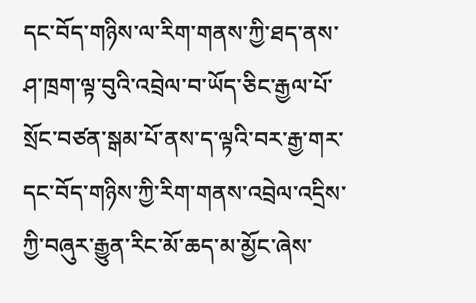དང་བོད་གཉིས་ལ་རིག་གནས་ཀྱི་ཐད་ནས་ཤ་ཁྲག་ལྟ་བུའི་འབྲེལ་བ་ཡོད་ཅིང་རྒྱལ་པོ་སྲོང་བཙན་སྒམ་པོ་ནས་ད་ལྟའི་བར་རྒྱ་གར་དང་བོད་གཉིས་ཀྱི་རིག་གནས་འབྲེལ་འདྲིས་ཀྱི་བཞུར་རྒྱུན་རིང་མོ་ཆད་མ་མྱོང་ཞེས་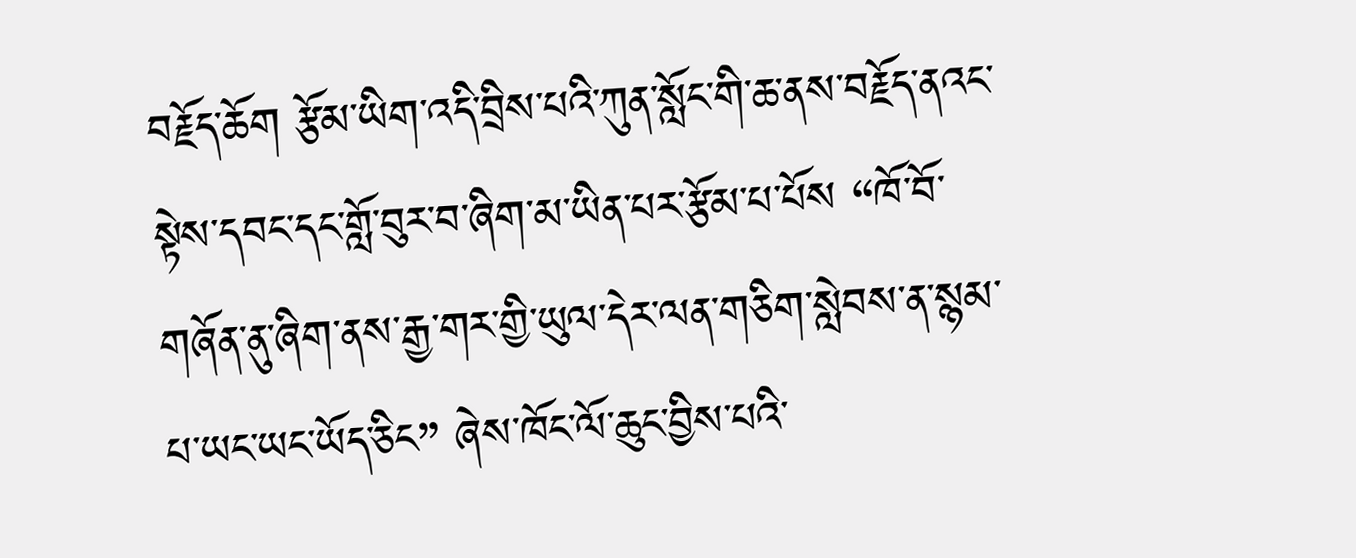བརྗོད་ཆོག རྩོམ་ཡིག་འདི་བྲིས་པའི་ཀུན་སློང་གི་ཆ་ནས་བརྗོད་ནའང་སྟེས་དབང་དང་གློ་བུར་བ་ཞིག་མ་ཡིན་པར་རྩོམ་པ་པོས “ཁོ་བོ་གཞོན་ནུ་ཞིག་ནས་རྒྱ་གར་གྱི་ཡུལ་དེར་ལན་གཅིག་སླེབས་ན་སྙམ་པ་ཡང་ཡང་ཡོད་ཅིང” ཞེས་ཁོང་ལོ་ཆུང་བྱིས་པའི་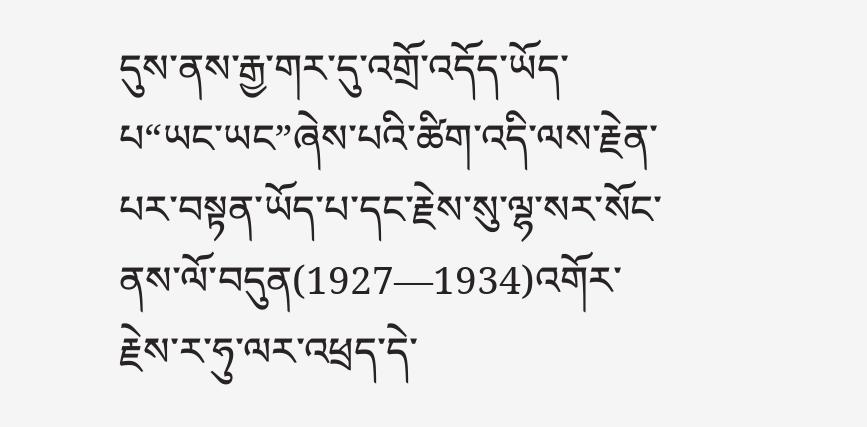དུས་ནས་རྒྱ་གར་དུ་འགྲོ་འདོད་ཡོད་པ“ཡང་ཡང”ཞེས་པའི་ཚིག་འདི་ལས་རྗེན་པར་བསྟན་ཡོད་པ་དང་རྗེས་སུ་ལྷ་སར་སོང་ནས་ལོ་བདུན(1927—1934)འགོར་རྗེས་ར་ཧུ་ལར་འཕྲད་དེ་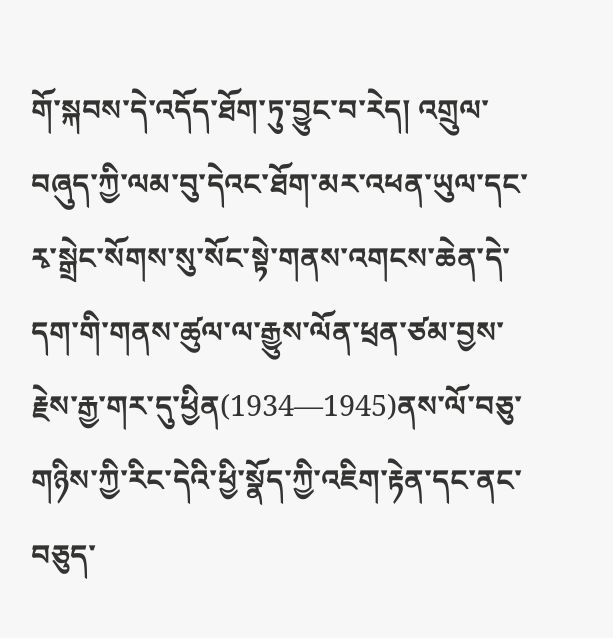གོ་སྐབས་དེ་འདོད་ཐོག་ཏུ་བྱུང་བ་རེད། འགྲུལ་བཞུད་ཀྱི་ལམ་བུ་དེའང་ཐོག་མར་འཕན་ཡུལ་དང་རྭ་སྒྲེང་སོགས་སུ་སོང་སྟེ་གནས་འགངས་ཆེན་དེ་དག་གི་གནས་ཚུལ་ལ་རྒྱུས་ལོན་ཕྲན་ཙམ་བྱས་རྗེས་རྒྱ་གར་དུ་ཕྱིན(1934—1945)ནས་ལོ་བཅུ་གཉིས་ཀྱི་རིང་དེའི་ཕྱི་སྣོད་ཀྱི་འཇིག་རྟེན་དང་ནང་བཅུད་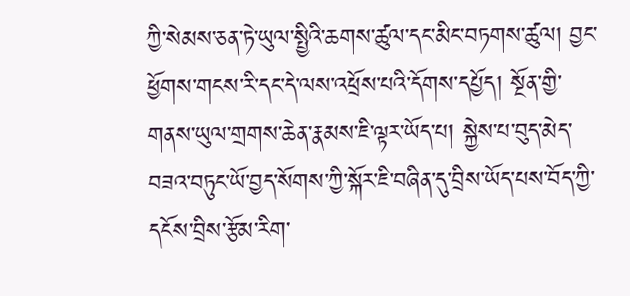ཀྱི་སེམས་ཅན་ཏེ་ཡུལ་སྤྱིའི་ཆགས་ཚུལ་དང་མིང་བཏགས་ཚུལ། བྱང་ཕྱོགས་གངས་རི་དང་དེ་ལས་འཕྲོས་པའི་དོགས་དཔྱོད། སྔོན་གྱི་གནས་ཡུལ་གྲགས་ཆེན་རྣམས་ཇི་ལྟར་ཡོད་པ། སྐྱེས་པ་བུད་མེད་བཟའ་བཏུང་ཡོ་བྱད་སོགས་ཀྱི་སྐོར་ཇི་བཞིན་དུ་བྲིས་ཡོད་པས་བོད་ཀྱི་དངོས་བྲིས་རྩོམ་རིག་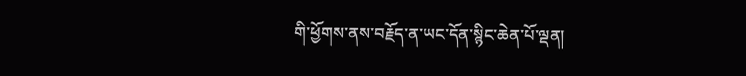གི་ཕྱོགས་ནས་བརྗོད་ན་ཡང་དོན་སྙིང་ཆེན་པོ་ལྡན།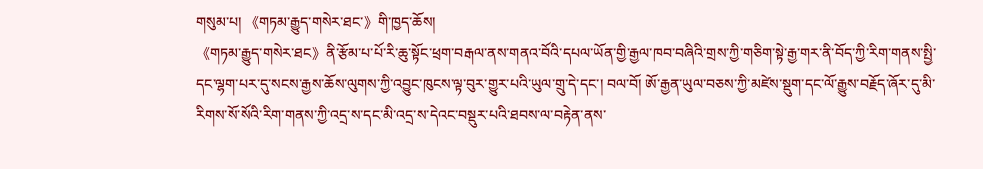གསུམ་པ། 《གཏམ་རྒྱུད་གསེར་ཐང་》གི་ཁྱད་ཆོས།
《གཏམ་རྒྱུད་གསེར་ཐང》ནི་རྩོམ་པ་པོ་རི་ཆུ་སྟོང་ཕྲག་བརྒལ་ནས་གནའ་བོའི་དཔལ་ཡོན་གྱི་རྒྱལ་ཁབ་བཞིའི་གྲས་ཀྱི་གཅིག་སྟེ་རྒྱ་གར་ནི་བོད་ཀྱི་རིག་གནས་སྤྱི་དང་ལྷག་པར་དུ་སངས་རྒྱས་ཆོས་ལུགས་ཀྱི་འབྱུང་ཁུངས་ལྟ་བུར་གྱུར་པའི་ཡུལ་གྲུ་དེ་དང་། བལ་བོ། ཨོ་རྒྱན་ཡུལ་བཅས་ཀྱི་མཛེས་སྡུག་དང་ལོ་རྒྱུས་བརྗོད་ཞོར་དུ་མི་རིགས་སོ་སོའི་རིག་གནས་ཀྱི་འདྲ་ས་དང་མི་འདྲ་ས་དེའང་བསྡུར་པའི་ཐབས་ལ་བརྟེན་ནས་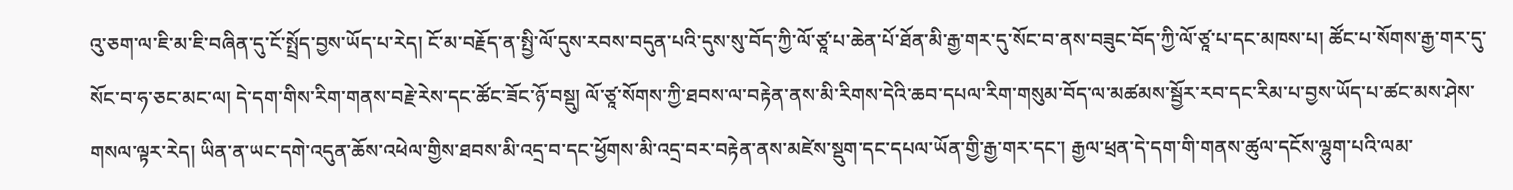འུ་ཅག་ལ་ཇི་མ་ཇི་བཞིན་དུ་ངོ་སྤྲོད་བྱས་ཡོད་པ་རེད། ངོ་མ་བརྗོད་ན་སྤྱི་ལོ་དུས་རབས་བདུན་པའི་དུས་སུ་བོད་ཀྱི་ལོ་ཙཱ་པ་ཆེན་པོ་ཐོན་མི་རྒྱ་གར་དུ་སོང་བ་ནས་བཟུང་བོད་ཀྱི་ལོ་ཙཱ་པ་དང་མཁས་པ། ཚོང་པ་སོགས་རྒྱ་གར་དུ་སོང་བ་ཧ་ཅང་མང་ལ། དེ་དག་གིས་རིག་གནས་བརྗེ་རེས་དང་ཚོང་ཟོང་ཉོ་བསྡུ། ལོ་ཙཱ་སོགས་ཀྱི་ཐབས་ལ་བརྟེན་ནས་མི་རིགས་དེའི་ཆབ་དཔལ་རིག་གསུམ་བོད་ལ་མཚམས་སྦྱོར་རབ་དང་རིམ་པ་བྱས་ཡོད་པ་ཚང་མས་ཤེས་གསལ་ལྟར་རེད། ཡིན་ན་ཡང་དགེ་འདུན་ཆོས་འཕེལ་གྱིས་ཐབས་མི་འདྲ་བ་དང་ཕྱོགས་མི་འདྲ་བར་བརྟེན་ནས་མཛེས་སྡུག་དང་དཔལ་ཡོན་གྱི་རྒྱ་གར་དང་། རྒྱལ་ཕྲན་དེ་དག་གི་གནས་ཚུལ་དངོས་ལྷུག་པའི་ལམ་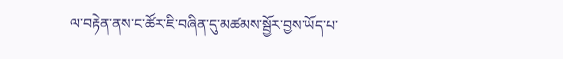ལ་བརྟེན་ནས་ང་ཚོར་ཇི་བཞིན་དུ་མཚམས་སྦྱོར་བྱས་ཡོད་པ་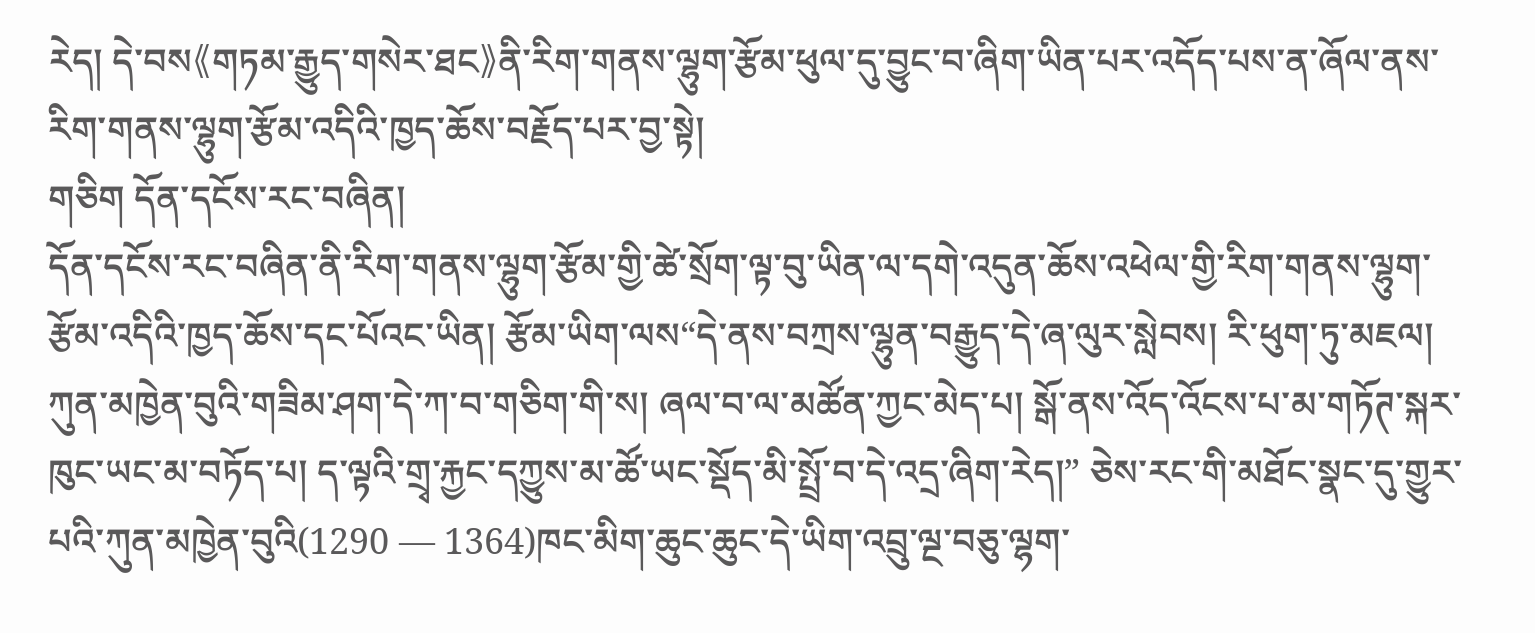རེད། དེ་བས《གཏམ་རྒྱུད་གསེར་ཐང》ནི་རིག་གནས་ལྷུག་རྩོམ་ཕུལ་དུ་བྱུང་བ་ཞིག་ཡིན་པར་འདོད་པས་ན་ཞོལ་ནས་རིག་གནས་ལྷུག་རྩོམ་འདིའི་ཁྱད་ཆོས་བརྗོད་པར་བྱ་སྟེ།
གཅིག དོན་དངོས་རང་བཞིན།
དོན་དངོས་རང་བཞིན་ནི་རིག་གནས་ལྷུག་རྩོམ་གྱི་ཚེ་སྲོག་ལྟ་བུ་ཡིན་ལ་དགེ་འདུན་ཆོས་འཕེལ་གྱི་རིག་གནས་ལྷུག་རྩོམ་འདིའི་ཁྱད་ཆོས་དང་པོའང་ཡིན། རྩོམ་ཡིག་ལས“དེ་ནས་བཀྲས་ལྷུན་བརྒྱུད་དེ་ཞ་ལུར་སླེབས། རི་ཕུག་ཏུ་མཇལ། ཀུན་མཁྱེན་བུའི་གཟིམ་ཤག་དེ་ཀ་བ་གཅིག་གི་ས། ཞལ་བ་ལ་མཚོན་ཀྱང་མེད་པ། སྒོ་ནས་འོད་འོངས་པ་མ་གཏོཊ་སྐར་ཁུང་ཡང་མ་བཏོད་པ། ད་ལྟའི་གྲྭ་རྐྱང་དཀྱུས་མ་ཚོ་ཡང་སྡོད་མི་སྤྲོ་བ་དེ་འདྲ་ཞིག་རེད།” ཅེས་རང་གི་མཐོང་སྣང་དུ་གྱུར་པའི་ཀུན་མཁྱེན་བུའི(1290 — 1364)ཁང་མིག་ཆུང་ཆུང་དེ་ཡིག་འབྲུ་ལྔ་བཅུ་ལྷག་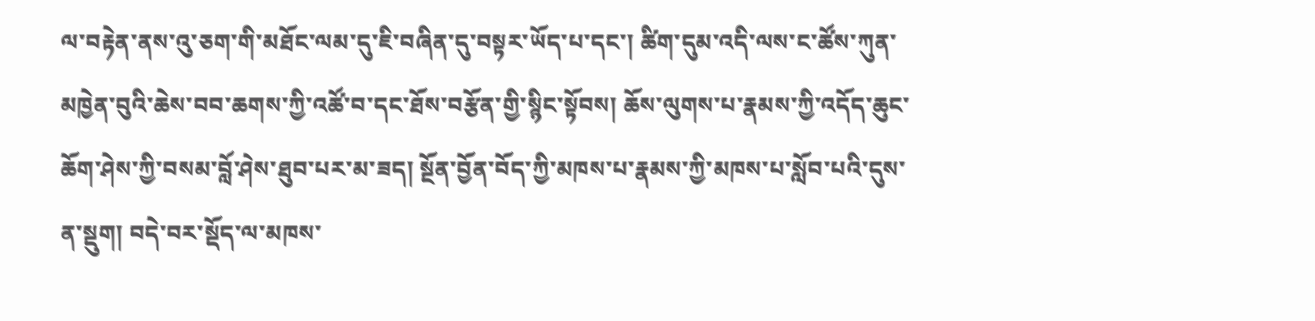ལ་བརྟེན་ནས་འུ་ཅག་གི་མཐོང་ལམ་དུ་ཇི་བཞིན་དུ་བསྟར་ཡོད་པ་དང་། ཚིག་དུམ་འདི་ལས་ང་ཚོས་ཀུན་མཁྱེན་བུའི་ཆེས་བབ་ཆགས་ཀྱི་འཚོ་བ་དང་ཐོས་བརྩོན་གྱི་སྙིང་སྟོབས། ཆོས་ལུགས་པ་རྣམས་ཀྱི་འདོད་ཆུང་ཆོག་ཤེས་ཀྱི་བསམ་བློ་ཤེས་ཐུབ་པར་མ་ཟད། སྔོན་བྱོན་བོད་ཀྱི་མཁས་པ་རྣམས་ཀྱི་མཁས་པ་སློབ་པའི་དུས་ན་སྡུག། བདེ་བར་སྡོད་ལ་མཁས་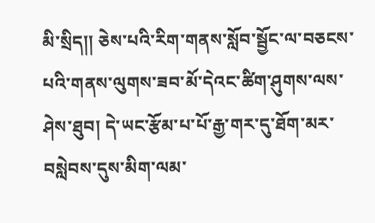མི་སྲིད།། ཅེས་པའི་རིག་གནས་སློབ་སྦྱོང་ལ་བཅངས་པའི་གནས་ལུགས་ཟབ་མོ་དེའང་ཚིག་ཤུགས་ལས་ཤེས་ཐུབ། དེ་ཡང་རྩོམ་པ་པོ་རྒྱ་གར་དུ་ཐོག་མར་བསླེབས་དུས་མིག་ལམ་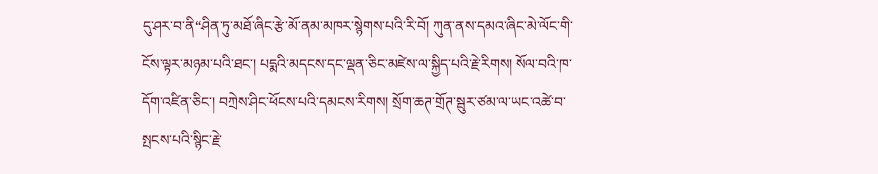དུ་ཤར་བ་ནི“ཤིན་ཏུ་མཐོ་ཞིང་རྩེ་མོ་ནམ་མཁར་སྙེགས་པའི་རི་བོ། ཀུན་ནས་དམའ་ཞིང་མེ་ལོང་གི་ངོས་ལྟར་མཉམ་པའི་ཐང་། པདྨའི་མདངས་དང་ལྡན་ཅིང་མཛེས་ལ་སྐྱིད་པའི་རྗེ་རིགས། སོལ་བའི་ཁ་དོག་འཛིན་ཅིང་། བཀྲེས་ཤིང་ཕོངས་པའི་དམངས་རིགས། སྲོག་ཆཊ་གྲོཊ་སྦུར་ཙམ་ལ་ཡང་འཚེ་བ་སྤངས་པའི་སྙིང་རྗེ་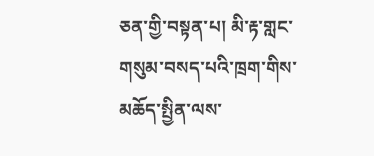ཅན་གྱི་བསྟན་པ། མི་རྟ་གླང་གསུམ་བསད་པའི་ཁྲག་གིས་མཆོད་སྤྱིན་ལས་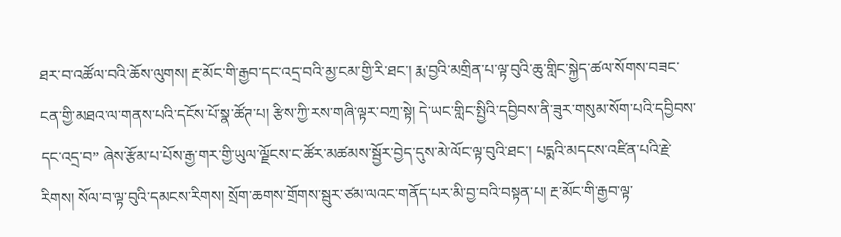ཐར་བ་འཚོལ་བའི་ཆོས་ལུགས། རྔ་མོང་གི་རྒྱབ་དང་འདྲ་བའི་མྱ་ངམ་གྱི་རི་ཐང་། རྨ་བྱའི་མགྲིན་པ་ལྟ་བུའི་ཆུ་གླིང་སྐྱེད་ཚལ་སོགས་བཟང་ངན་གྱི་མཐའ་ལ་གནས་པའི་དངོས་པོ་སྣ་ཚོཊ་པ། རྩིས་ཀྱི་རས་གཞི་ལྟར་བཀྲ་སྟེ། དེ་ཡང་གླིང་སྤྱིའི་དབྱིབས་ནི་ཟུར་གསུམ་སོག་པའི་དབྱིབས་དང་འདྲ་བ” ཞེས་རྩོམ་པ་པོས་རྒྱ་གར་གྱི་ཡུལ་ལྗོངས་ང་ཚོར་མཚམས་སྦྱོར་བྱེད་དུས་མེ་ལོང་ལྟ་བུའི་ཐང་། པདྨའི་མདངས་འཛིན་པའི་རྗེ་རིགས། སོལ་བ་ལྟ་བུའི་དམངས་རིགས། སྲོག་ཆགས་གྲོགས་སྦུར་ཙམ་ལའང་གནོད་པར་མི་བྱ་བའི་བསྟན་པ། རྔ་མོང་གི་རྒྱབ་ལྟ་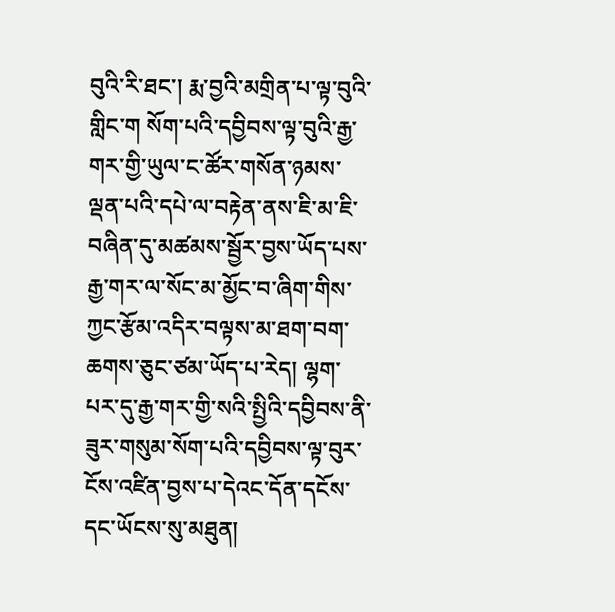བུའི་རི་ཐང་། རྨ་བྱའི་མགྲིན་པ་ལྟ་བུའི་གླིང་ག སོག་པའི་དབྱིབས་ལྟ་བུའི་རྒྱ་གར་གྱི་ཡུལ་ང་ཚོར་གསོན་ཉམས་ལྡན་པའི་དཔེ་ལ་བརྟེན་ནས་ཇི་མ་ཇི་བཞིན་དུ་མཚམས་སྦྱོར་བྱས་ཡོད་པས་རྒྱ་གར་ལ་སོང་མ་མྱོང་བ་ཞིག་གིས་ཀྱང་རྩོམ་འདིར་བལྟས་མ་ཐག་བག་ཆགས་ཅུང་ཙམ་ཡོད་པ་རེད། ལྷག་པར་དུ་རྒྱ་གར་གྱི་སའི་སྤྱིའི་དབྱིབས་ནི་ཟུར་གསུམ་སོག་པའི་དབྱིབས་ལྟ་བུར་ངོས་འཛིན་བྱས་པ་དེའང་དོན་དངོས་དང་ཡོངས་སུ་མཐུན།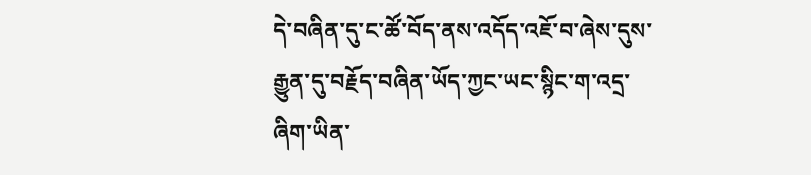དེ་བཞིན་དུ་ང་ཚོ་བོད་ནས་འདོད་འཇོ་བ་ཞེས་དུས་རྒྱུན་དུ་བརྗོད་བཞིན་ཡོད་ཀྱང་ཡང་སྙིང་ག་འདྲ་ཞིག་ཡིན་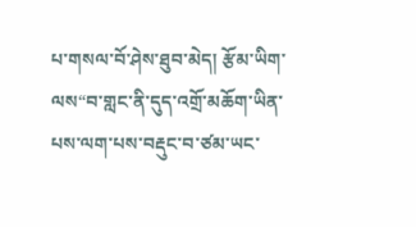པ་གསལ་བོ་ཤེས་ཐུབ་མེད། རྩོམ་ཡིག་ལས“བ་གླང་ནི་དུད་འགྲོ་མཆོག་ཡིན་པས་ལག་པས་བརྡུང་བ་ཙམ་ཡང་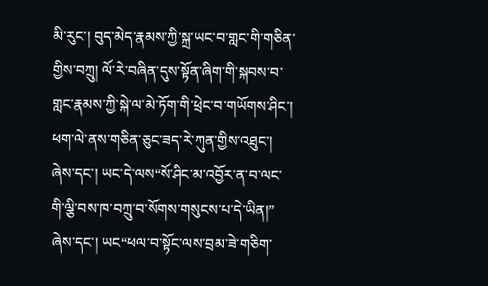མི་རུང་། བུད་མེད་རྣམས་ཀྱི་སྐྲ་ཡང་བ་གླང་གི་གཅིན་གྱིས་བཀྲུ། ལོ་རེ་བཞིན་དུས་སྟོན་ཞིག་གི་སྐབས་བ་གླང་རྣམས་ཀྱི་སྐེ་ལ་མེ་ཏོག་གི་ཕྲེང་བ་གཡོགས་ཤིང་། ཕག་ལེ་ནས་གཅིན་ཅུང་ཟད་རེ་ཀུན་གྱིས་འཐུང་། ཞེས་དང་། ཡང་དེ་ལས“སོ་ཤིང་མ་འབྱོར་ན་བ་ལང་གི་ལྕི་བས་ཁ་བཀྲུ་བ་སོགས་གསུངས་པ་དེ་ཡིན།” ཞེས་དང་། ཡང“ཕལ་བ་སྟོང་ལས་བྲམ་ཟེ་གཅིག་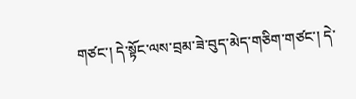གཙང་། དེ་སྟོང་ལས་བྲམ་ཟེ་བུད་མེད་གཅིག་གཙང་། དེ་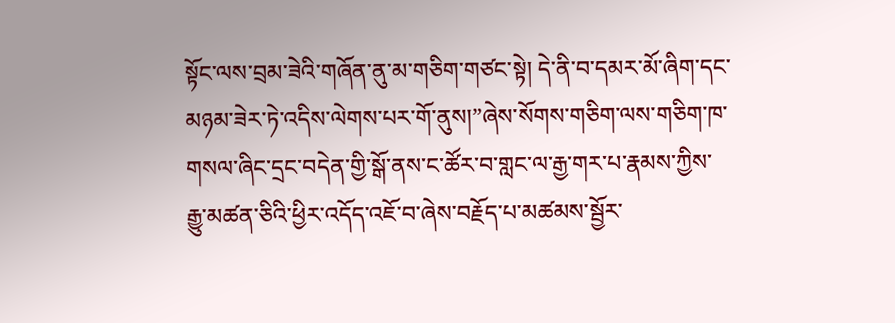སྟོང་ལས་བྲམ་ཟེའི་གཞོན་ནུ་མ་གཅིག་གཙང་སྟེ། དེ་ནི་བ་དམར་མོ་ཞིག་དང་མཉམ་ཟེར་ཏེ་འདིས་ལེགས་པར་གོ་ནུས།”ཞེས་སོགས་གཅིག་ལས་གཅིག་ཁ་གསལ་ཞིང་དྲང་བདེན་གྱི་སྒོ་ནས་ང་ཚོར་བ་གླང་ལ་རྒྱ་གར་པ་རྣམས་ཀྱིས་རྒྱུ་མཚན་ཅིའི་ཕྱིར་འདོད་འཇོ་བ་ཞེས་བརྗོད་པ་མཚམས་སྦྱོར་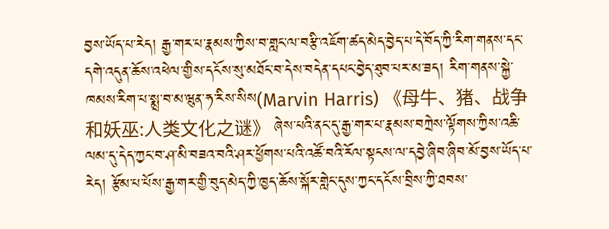བྱས་ཡོད་པ་རེད། རྒྱ་གར་པ་རྣམས་ཀྱིས་བ་གླང་ལ་བརྩི་འཇོག་ཚད་མེད་བྱེད་པ་དེ་བོད་ཀྱི་རིག་གནས་དང་དགེ་འདུན་ཆོས་འཕེལ་གྱིས་དངོས་སུ་མཐོང་བ་དེས་བདེན་དཔང་བྱེད་ཐུབ་པར་མ་ཟད། རིག་གནས་སྐྱེ་ཁམས་རིག་པ་སྨྲ་བ་མ་ཝུན་ཧ་རིས་སིས(Marvin Harris) 《母牛、猪、战争和妖巫:人类文化之谜》 ཞེས་པའི་ནང་དུ་རྒྱ་གར་པ་རྣམས་བཀྲེས་ལྟོགས་ཀྱིས་འཆི་ལམ་དུ་དེད་ཀྱང་བ་ཤ་མི་བཟའ་བའི་ཤར་ཕྱོགས་པའི་འཚོ་བའི་རོལ་སྟངས་ལ་དབྱེ་ཞིབ་ཞིབ་མོ་བྱས་ཡོད་པ་རེད། རྩོམ་པ་པོས་རྒྱ་གར་གྱི་བུད་མེད་ཀྱི་ཁྱད་ཆོས་སྐོར་གླེང་དུས་ཀྱང་དངོས་བྲིས་ཀྱི་ཐབས་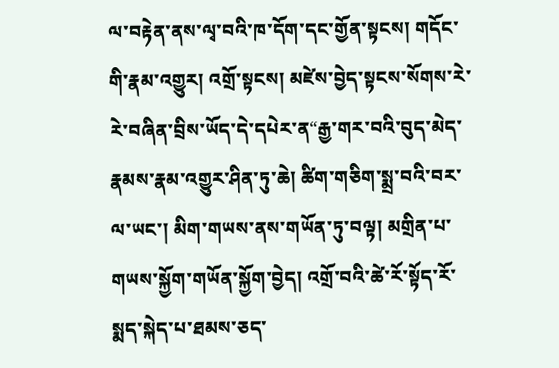ལ་བརྟེན་ནས་ལྭ་བའི་ཁ་དོག་དང་གྱོན་སྟངས། གདོང་གི་རྣམ་འགྱུར། འགྲོ་སྟངས། མཛེས་བྱེད་སྟངས་སོགས་རེ་རེ་བཞིན་བྲིས་ཡོད་དེ་དཔེར་ན“རྒྱ་གར་བའི་བུད་མེད་རྣམས་རྣམ་འགྱུར་ཤིན་ཏུ་ཆེ། ཚིག་གཅིག་སྨྲ་བའི་བར་ལ་ཡང་། མིག་གཡས་ནས་གཡོན་ཏུ་བལྟ། མགྲིན་པ་གཡས་སྐྱོག་གཡོན་སྐྱོག་བྱེད། འགྲོ་བའི་ཚེ་རོ་སྟོད་རོ་སྨད་སྐེད་པ་ཐམས་ཅད་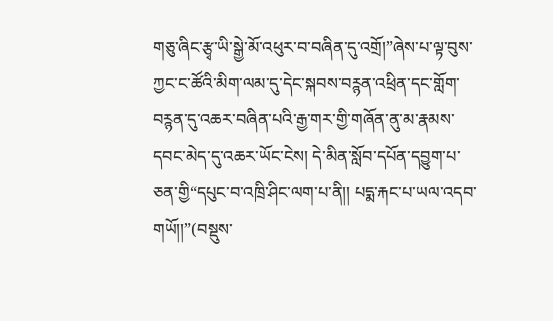གཅུ་ཞིང་རྩྭ་ཡི་སྒྱེ་མོ་འཕུར་བ་བཞིན་དུ་འགྲོ།”ཞེས་པ་ལྟ་བུས་ཀྱང་ང་ཚོའི་མིག་ལམ་དུ་དེང་སྐབས་བཪྙན་འཕྲིན་དང་གློག་བཪྙན་དུ་འཆར་བཞིན་པའི་རྒྱ་གར་གྱི་གཞོན་ནུ་མ་རྣམས་དབང་མེད་དུ་འཆར་ཡོང་ངེས། དེ་མིན་སློབ་དཔོན་དབྱུག་པ་ཅན་གྱི“དཔུང་བ་འཁྲི་ཤིང་ལག་པ་ནི།། པདྨ་རྐང་པ་ཡལ་འདབ་གཡོ།།”(བསྡུས་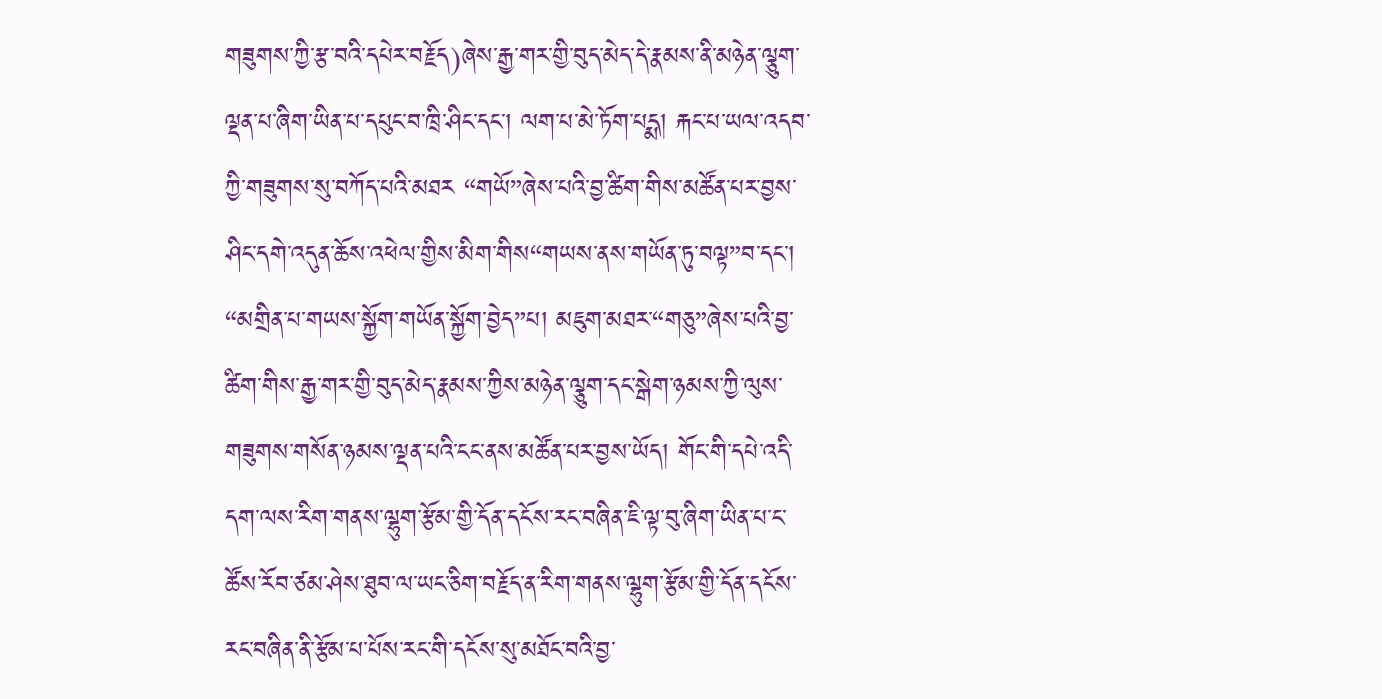གཟུགས་ཀྱི་རྩ་བའི་དཔེར་བརྗོད)ཞེས་རྒྱ་གར་གྱི་བུད་མེད་དེ་རྣམས་ནི་མཉེན་ལྕུག་ལྡན་པ་ཞིག་ཡིན་པ་དཔུང་བ་ཁྲི་ཤིང་དང་། ལག་པ་མེ་ཏོག་པདྨ། རྐང་པ་ཡལ་འདབ་ཀྱི་གཟུགས་སུ་བཀོད་པའི་མཐར “གཡོ”ཞེས་པའི་བྱ་ཚིག་གིས་མཚོན་པར་བྱས་ཤིང་དགེ་འདུན་ཆོས་འཕེལ་གྱིས་མིག་གིས“གཡས་ནས་གཡོན་ཏུ་བལྟ”བ་དང་། “མགྲིན་པ་གཡས་སྐྱོག་གཡོན་སྐྱོག་བྱེད”པ། མཇུག་མཐར་“གཅུ”ཞེས་པའི་བྱ་ཚིག་གིས་རྒྱ་གར་གྱི་བུད་མེད་རྣམས་ཀྱིས་མཉེན་ལྕུག་དང་སྒེག་ཉམས་ཀྱི་ལུས་གཟུགས་གསོན་ཉམས་ལྡན་པའི་ངང་ནས་མཚོན་པར་བྱས་ཡོད། གོང་གི་དཔེ་འདི་དག་ལས་རིག་གནས་ལྷུག་རྩོམ་གྱི་དོན་དངོས་རང་བཞིན་ཇི་ལྟ་བུ་ཞིག་ཡིན་པ་ང་ཚོས་རོབ་ཙམ་ཤེས་ཐུབ་ལ་ཡང་ཅིག་བརྗོད་ན་རིག་གནས་ལྷུག་རྩོམ་གྱི་དོན་དངོས་རང་བཞིན་ནི་རྩོམ་པ་པོས་རང་གི་དངོས་སུ་མཐོང་བའི་བྱ་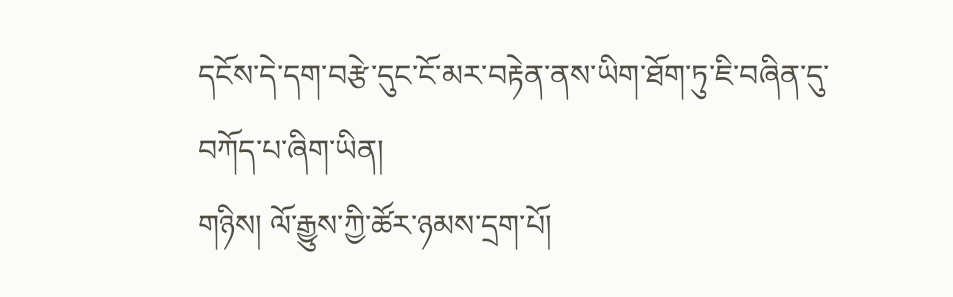དངོས་དེ་དག་བརྩེ་དུང་ངོ་མར་བརྟེན་ནས་ཡིག་ཐོག་ཏུ་ཇི་བཞིན་དུ་བཀོད་པ་ཞིག་ཡིན།
གཉིས། ལོ་རྒྱུས་ཀྱི་ཚོར་ཉམས་དྲག་པོ།